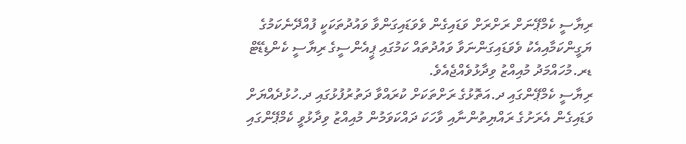ރިޔާސީ ކެމްޕޭނަށް ރަށްރަށް ވަޑައިގެން ވެވަޑައިގަންވާ ވައުދުތަކަކީ ފުއްދޭނެކަމުގެ ޔަގީންކަމާއިއެކު ވެވަޑައިގަންނަވާ ވައުދުތައް ކަމުގައި ޕީއެންސީގެ ރިޔާސީ ކެންޑިޑޭޓް ޑރ.މުހައްމަދު މުއިއްޒު ވިދާޅުވެއްޖެއެވެ.
ރިޔާސީ ކެމްޕޭންގައި ދ.އަތޮޅުގެ ރަށްތަކަށް ކުރައްވާ ދަތުރުފުޅުގައި ދ.ހުޅުދެއްޔަށް ވަޑައިގެން އެރަށުގެ ރައްޔިތުންނާއި ވާހަކަ ދައްކަވަމުން މުއިއްޒު ވިދާޅުވީ ކެމްޕޭންގައި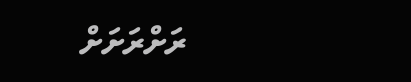ރަށްރަށަށް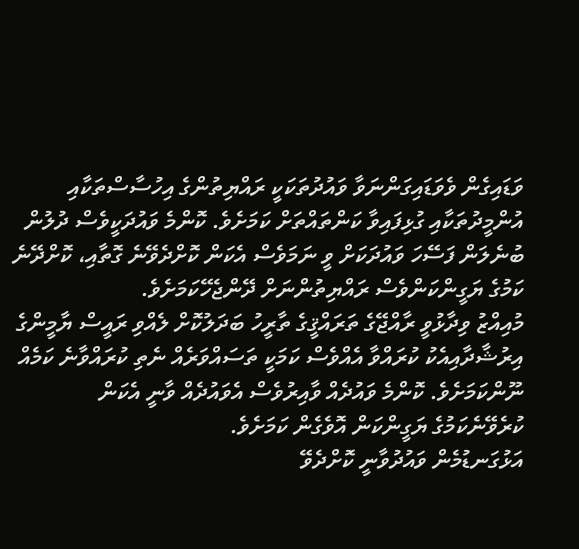ވަޑައިގެން ވެވަޑައިގަންނަވާ ވައުދުތަކަކީ ރައްޔިތުންގެ އިހުސާސްތަކާއި އުންމީދުތަކާއި ގުޅިފައިވާ ކަންތައްތަށް ކަމަށެވެ. ކޮންމެ ވައުދަކީވެސް ދުލުން ބުނެލަން ފަސޭހަ ވައުދަކަށް ވީ ނަމަވެސް އެކަން ކޮށްދެވޭނެ ގޮތާއި، ކޮށްދޭނެ ކަމުގެ ޔަގީންކަންވެސް ރައްޔިތުންނަށް ދޭންޖެހޭކަމަށެވެ.
މުއިއްޒު ވިދާޅުވީ ރާއްޖޭގެ ތަރައްޤީގެ ތާރީހު ބަދަލުކޮށް ލެއްވި ރައީސް ޔާމީންގެ އިރުޝާދާއިއެކު ކުރައްވާ އެއްވެސް ކަމަކީ ތަސައްވަރެއް ނެތި ކުރައްވާނެ ކަމެއް ނޫންކަމަށެވެ. ކޮންމެ ވައުދެއް ވާއިރުވެސް އެވައުދެއް ވާނީ އެކަން ކުރެވޭނެކަމުގެ ޔަގީންކަން އޮވެގެން ކަމަށެވެ.
އަޅުގަނޑުމެން ވައުދުވާނީ ކޮށްދެވޭ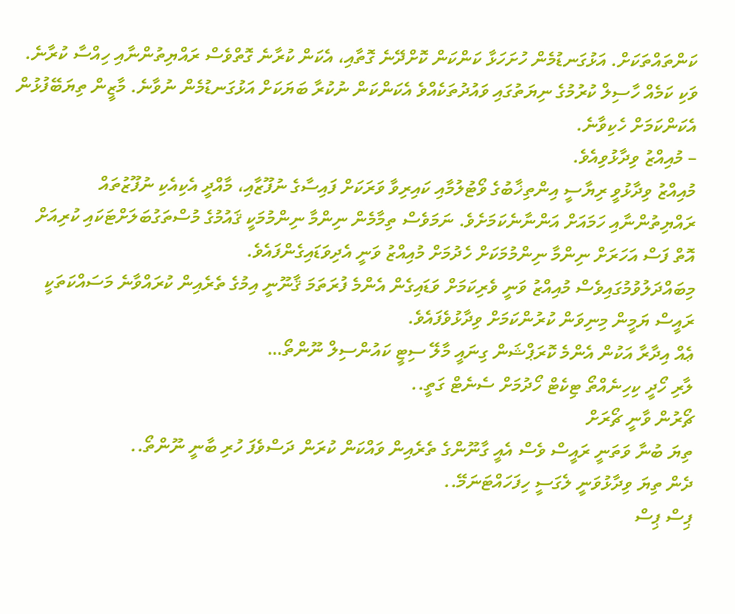ކަންތައްތަކަށް. އަޅުގަނޑުމެން ހުށަހަޅާ ކަންކަން ކޮށްދޭނެ ގޮތާއި، އެކަން ކުރާނެ ގޮތްވެސް ރައްޔިތުންނާއި ހިއްސާ ކުރާނެ. ވަކި ކަމެއް ހާސިލް ކުރުމުގެ ނިޔަތުގައި ވައުދުތަކެއްވެ އެކަންކަން ނުކުރާ ބަޔަކަށް އަޅުގަނޑުމެން ނުވާނެ. މާޒީން ތިޔަބޭފުޅުން އެކަންކަމަށް ހެކިވާނެ.
– މުއިއްޒު ވިދާޅުވިއެވެ.
މުއިއްޒު ވިދާޅުވީ ރިޔާސީ އިންތިޚާބުގެ ވޯޓުލުމާއި ކައިރިވާ ވަރަކަށް ފައިސާގެ ނުފޫޒާއި، މާއްދީ އެކިއެކި ނުފޫޒުތައް ރައްޔިތުންނާއި ހަމައަށް އަންނާނެކަމަށެވެ. ނަމަވެސް ތިމާމެން ނިންމާ ނިންމުމަކީ ޤައުމުގެ މުސްތަގުބަލަށްޓަކައި ކުރިއަށް އޮތް ފަސް އަހަރަށް ނިންމާ ނިންމުމަކަށް ހެދުމަށް މުއިއްޒު ވަނީ އެދިވަޑައިގެންފައެވެ.
މިބައްދަލުވުމުގައިވެސް މުއިއްޒު ވަނީ ވެރިކަމަށް ވަޑައިގެން އެންމެ ފުރަތަމަ ޤާނޫނީ އިމުގެ ތެރެއިން ކުރައްވާނެ މަސައްކަތަކީ ރައީސް ޔަމީން މިނިވަން ކުރުންކަމަށް ވިދާޅުވެފައެވެ.
ޢެއް އިދާރާ އަކުން އެންމެ ކޮރަޕްޝަން ގިނައީ މާލޭ ސިޓީ ކައުންސިލް ނޫންތޯ…
ލާރި ހޯދީ ކިހިނެއްތޯ ޓިކެޓް ހޯދުމަށް ސެނެޓް ގަތީ..
ޗޯރުން ވާނީ ޗޯރަށް
ތިޔަ ބުނާ ވަތަނީ ރައީސް ވެސް އެއީ ގާނޫންގެ ތެރެއިން ވައްކަން ކުރަން ދަސްވެފަ ހުރި ބާނީ ނޫންތޯ..
ދެން ތިޔަ ވިދާޅުވަނީ ލެގަސީ ހިފަހައްޓަނަމޭ..
ޕިސް ޕިސް